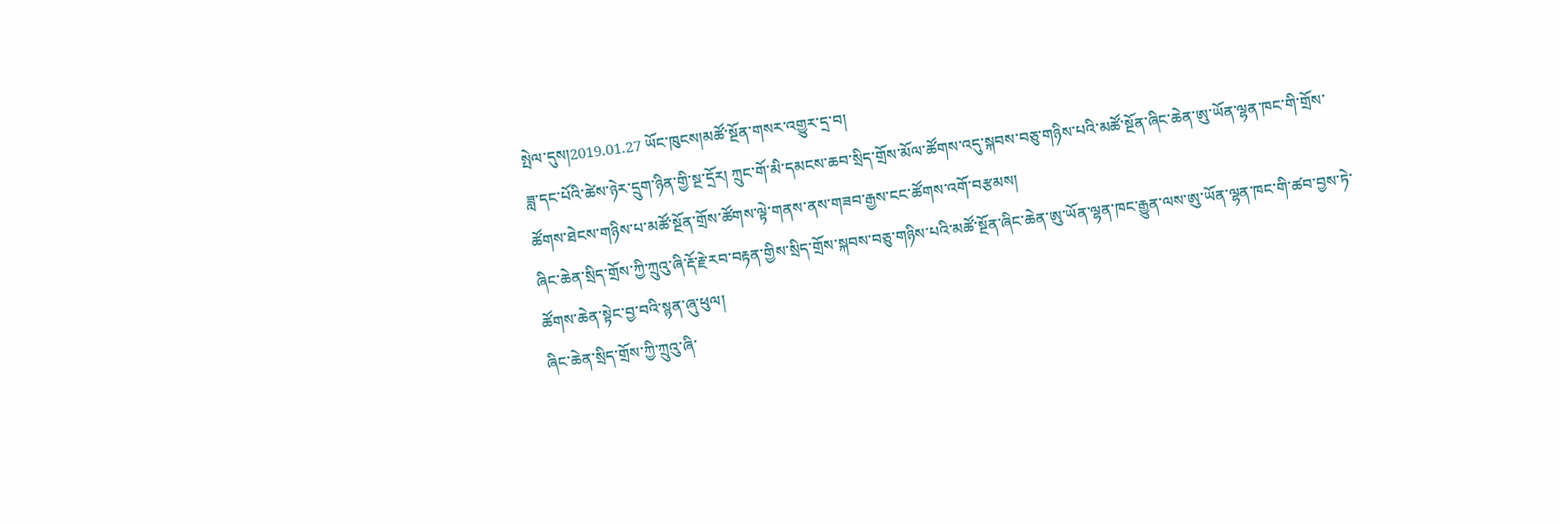སྤེལ་དུས།2019.01.27 ཡོང་ཁུངས།མཚོ་སྔོན་གསར་འགྱུར་དྲ་བ།
ཟླ་དང་པོའི་ཚེས་ཉེར་དྲུག་ཉིན་གྱི་སྔ་དྲོར། ཀྲུང་གོ་མི་དམངས་ཆབ་སྲིད་གྲོས་མོལ་ཚོགས་འདུ་སྐབས་བཅུ་གཉིས་པའི་མཚོ་སྔོན་ཞིང་ཆེན་ཨུ་ཡོན་ལྷན་ཁང་གི་གྲོས་ཚོགས་ཐེངས་གཉིས་པ་མཚོ་སྔོན་གྲོས་ཚོགས་ལྟེ་གནས་ནས་གཟབ་རྒྱས་ངང་ཚོགས་འགོ་བརྩམས།
ཞིང་ཆེན་སྲིད་གྲོས་ཀྱི་ཀྲུའུ་ཞི་རྡོ་རྗེ་རབ་བརྟན་གྱིས་སྲིད་གྲོས་སྐབས་བཅུ་གཉིས་པའི་མཚོ་སྔོན་ཞིང་ཆེན་ཨུ་ཡོན་ལྷན་ཁང་རྒྱུན་ལས་ཨུ་ཡོན་ལྷན་ཁང་གི་ཚབ་བྱས་ཏེ་ཚོགས་ཆེན་སྟེང་བྱ་བའི་སྙན་ཞུ་ཕུལ།
ཞིང་ཆེན་སྲིད་གྲོས་ཀྱི་ཀྲུའུ་ཞི་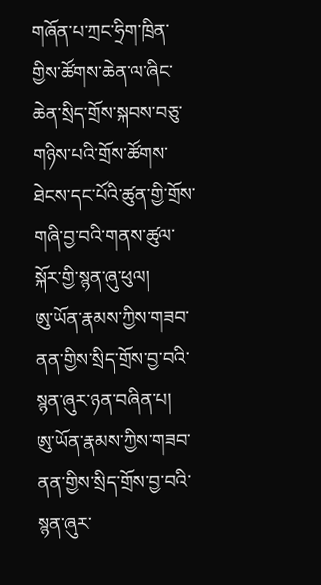གཞོན་པ་ཀྲང་ཧྲིག་ཁྲིན་གྱིས་ཚོགས་ཆེན་ལ་ཞིང་ཆེན་སྲིད་གྲོས་སྐབས་བཅུ་གཉིས་པའི་གྲོས་ཚོགས་ཐེངས་དང་པོའི་ཚུན་གྱི་གྲོས་གཞི་བྱ་བའི་གནས་ཚུལ་སྐོར་གྱི་སྙན་ཞུ་ཕུལ།
ཨུ་ཡོན་རྣམས་ཀྱིས་གཟབ་ནན་གྱིས་སྲིད་གྲོས་བྱ་བའི་སྙན་ཞུར་ཉན་བཞིན་པ།
ཨུ་ཡོན་རྣམས་ཀྱིས་གཟབ་ནན་གྱིས་སྲིད་གྲོས་བྱ་བའི་སྙན་ཞུར་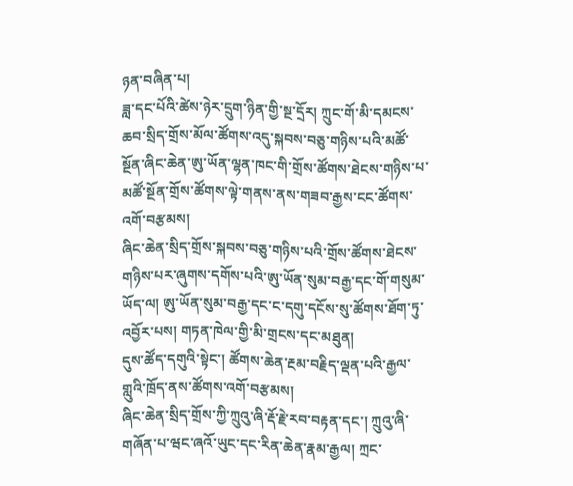ཉན་བཞིན་པ།
ཟླ་དང་པོའི་ཚེས་ཉེར་དྲུག་ཉིན་གྱི་སྔ་དྲོར། ཀྲུང་གོ་མི་དམངས་ཆབ་སྲིད་གྲོས་མོལ་ཚོགས་འདུ་སྐབས་བཅུ་གཉིས་པའི་མཚོ་སྔོན་ཞིང་ཆེན་ཨུ་ཡོན་ལྷན་ཁང་གི་གྲོས་ཚོགས་ཐེངས་གཉིས་པ་མཚོ་སྔོན་གྲོས་ཚོགས་ལྟེ་གནས་ནས་གཟབ་རྒྱས་ངང་ཚོགས་འགོ་བརྩམས།
ཞིང་ཆེན་སྲིད་གྲོས་སྐབས་བཅུ་གཉིས་པའི་གྲོས་ཚོགས་ཐེངས་གཉིས་པར་ཞུགས་དགོས་པའི་ཨུ་ཡོན་སུམ་བརྒྱ་དང་གོ་གསུམ་ཡོད་ལ། ཨུ་ཡོན་སུམ་བརྒྱ་དང་ང་དགུ་དངོས་སུ་ཚོགས་ཐོག་ཏུ་འབྱོར་པས། གཏན་ཁེལ་གྱི་མི་གྲངས་དང་མཐུན།
དུས་ཚོད་དགུའི་སྟེང་། ཚོགས་ཆེན་རྔམ་བརྗིད་ལྡན་པའི་རྒྱལ་གླུའི་ཁྲོད་ནས་ཚོགས་འགོ་བརྩམས།
ཞིང་ཆེན་སྲིད་གྲོས་ཀྱི་ཀྲུའུ་ཞི་རྡོ་རྗེ་རབ་བརྟན་དང་། ཀྲུའུ་ཞི་གཞོན་པ་ཝང་ཞའོ་ཡུང་དང་རིན་ཆེན་རྣམ་རྒྱལ། ཀྲང་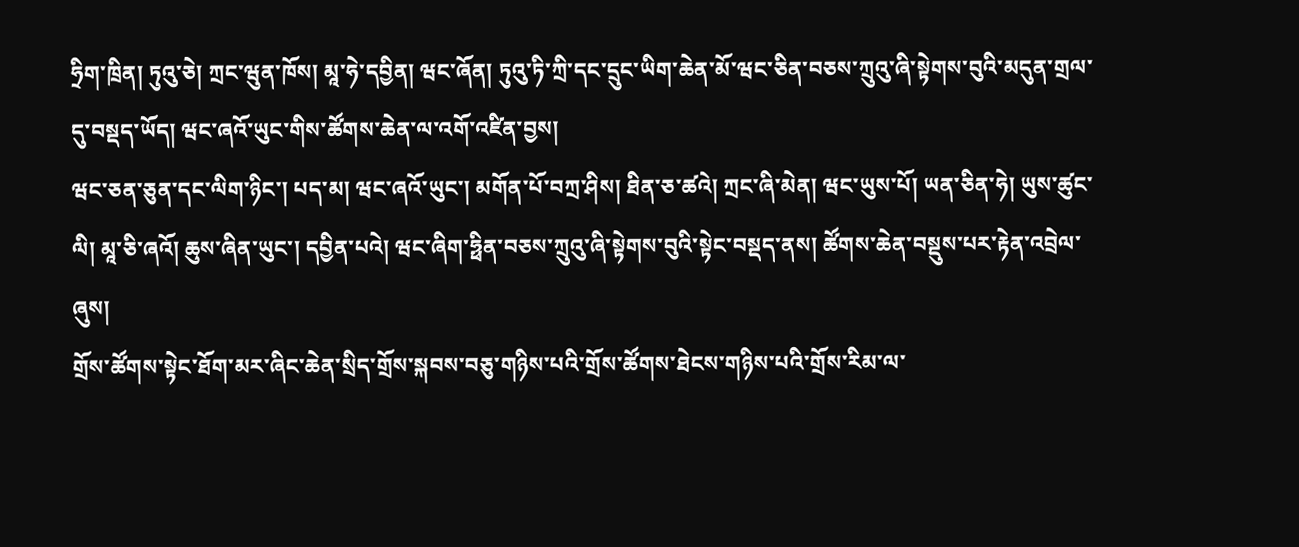ཧྲིག་ཁྲིན། ཏུའུ་ཅེ། ཀྲང་ཝུན་ཁོས། མཱ་ཧེ་དབྱིན། ཝང་ཞོན། ཏུའུ་ཏི་ཀྲི་དང་དྲུང་ཡིག་ཆེན་མོ་ཝང་ཅིན་བཅས་ཀྲུའུ་ཞི་སྟེགས་བུའི་མདུན་གྲལ་དུ་བསྡད་ཡོད། ཝང་ཞའོ་ཡུང་གིས་ཚོགས་ཆེན་ལ་འགོ་འཛིན་བྱས།
ཝང་ཅན་ཅུན་དང་ལིག་ཉིང་། པད་མ། ཝང་ཞའོ་ཡུང་། མགོན་པོ་བཀྲ་ཤིས། ཐིན་ཅ་ཚའེ། ཀྲང་ཞི་མེན། ཝང་ཡུས་པོ། ཡན་ཅིན་ཧེ། ཡུས་ཚུང་ལི། མཱ་ཅི་ཞའོ། ཆུས་ཞིན་ཡུང་། དབྱིན་པའེ། ཝང་ཞིག་ཧྥིན་བཅས་ཀྲུའུ་ཞི་སྟེགས་བུའི་སྟེང་བསྡད་ནས། ཚོགས་ཆེན་བསྡུས་པར་རྟེན་འབྲེལ་ཞུས།
གྲོས་ཚོགས་སྟེང་ཐོག་མར་ཞིང་ཆེན་སྲིད་གྲོས་སྐབས་བཅུ་གཉིས་པའི་གྲོས་ཚོགས་ཐེངས་གཉིས་པའི་གྲོས་རིམ་ལ་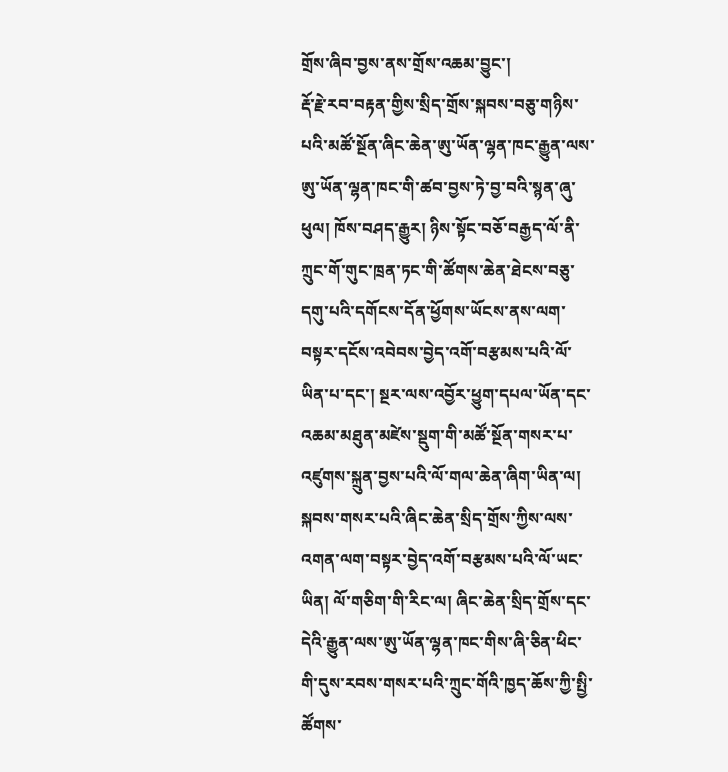གྲོས་ཞིབ་བྱས་ནས་གྲོས་འཆམ་བྱུང་།
རྡོ་རྗེ་རབ་བརྟན་གྱིས་སྲིད་གྲོས་སྐབས་བཅུ་གཉིས་པའི་མཚོ་སྔོན་ཞིང་ཆེན་ཨུ་ཡོན་ལྷན་ཁང་རྒྱུན་ལས་ཨུ་ཡོན་ལྷན་ཁང་གི་ཚབ་བྱས་ཏེ་བྱ་བའི་སྙན་ཞུ་ཕུལ། ཁོས་བཤད་རྒྱུར། ཉིས་སྟོང་བཅོ་བརྒྱད་ལོ་ནི་ཀྲུང་གོ་གུང་ཁྲན་ཏང་གི་ཚོགས་ཆེན་ཐེངས་བཅུ་དགུ་པའི་དགོངས་དོན་ཕྱོགས་ཡོངས་ནས་ལག་བསྟར་དངོས་འབེབས་བྱེད་འགོ་བརྩམས་པའི་ལོ་ཡིན་པ་དང་། སྔར་ལས་འབྱོར་ཕྱུག་དཔལ་ཡོན་དང་འཆམ་མཐུན་མཛེས་སྡུག་གི་མཚོ་སྔོན་གསར་པ་འཛུགས་སྐྲུན་བྱས་པའི་ལོ་གལ་ཆེན་ཞིག་ཡིན་ལ། སྐབས་གསར་པའི་ཞིང་ཆེན་སྲིད་གྲོས་ཀྱིས་ལས་འགན་ལག་བསྟར་བྱེད་འགོ་བརྩམས་པའི་ལོ་ཡང་ཡིན། ལོ་གཅིག་གི་རིང་ལ། ཞིང་ཆེན་སྲིད་གྲོས་དང་དེའི་རྒྱུན་ལས་ཨུ་ཡོན་ལྷན་ཁང་གིས་ཞི་ཅིན་ཕིང་གི་དུས་རབས་གསར་པའི་ཀྲུང་གོའི་ཁྱད་ཆོས་ཀྱི་སྤྱི་ཚོགས་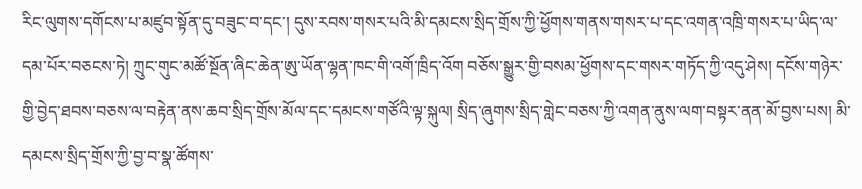རིང་ལུགས་དགོངས་པ་མཛུབ་སྟོན་དུ་བཟུང་བ་དང་། དུས་རབས་གསར་པའི་མི་དམངས་སྲིད་གྲོས་ཀྱི་ཕྱོགས་གནས་གསར་པ་དང་འགན་འཁྲི་གསར་པ་ཡིད་ལ་དམ་པོར་བཅངས་ཏེ། ཀྲུང་གུང་མཚོ་སྔོན་ཞིང་ཆེན་ཨུ་ཡོན་ལྷན་ཁང་གི་འགོ་ཁྲིད་འོག བཅོས་སྒྱུར་གྱི་བསམ་ཕྱོགས་དང་གསར་གཏོད་ཀྱི་འདུ་ཤེས། དངོས་གཉེར་གྱི་བྱེད་ཐབས་བཅས་ལ་བརྟེན་ནས་ཆབ་སྲིད་གྲོས་མོལ་དང་དམངས་གཙོའི་ལྟ་སྐུལ། སྲིད་ཞུགས་སྲིད་གླེང་བཅས་ཀྱི་འགན་ནུས་ལག་བསྟར་ནན་མོ་བྱས་པས། མི་དམངས་སྲིད་གྲོས་ཀྱི་བྱ་བ་སྣ་ཚོགས་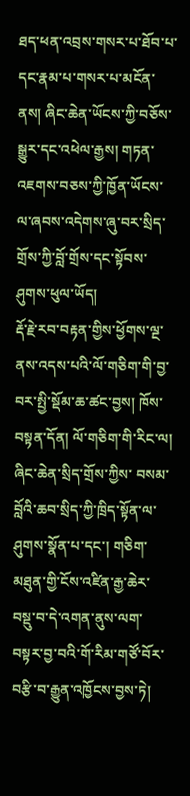ཐད་ཕན་འབྲས་གསར་པ་ཐོབ་པ་དང་རྣམ་པ་གསར་པ་མངོན་ནས། ཞིང་ཆེན་ཡོངས་ཀྱི་བཅོས་སྒྱུར་དང་འཕེལ་རྒྱས། གཏན་འཇགས་བཅས་ཀྱི་ཁྱོན་ཡོངས་ལ་ཞབས་འདེགས་ཞུ་བར་སྲིད་གྲོས་ཀྱི་བློ་གྲོས་དང་སྟོབས་ཤུགས་ཕུལ་ཡོད།
རྡོ་རྗེ་རབ་བརྟན་གྱིས་ཕྱོགས་ལྔ་ནས་འདས་པའི་ལོ་གཅིག་གི་བྱ་བར་སྤྱི་སྡོམ་ཆ་ཚང་བྱས། ཁོས་བསྟན་དོན། ལོ་གཅིག་གི་རིང་ལ། ཞིང་ཆེན་སྲིད་གྲོས་ཀྱིས་ བསམ་བློའི་ཆབ་སྲིད་ཀྱི་ཁྲིད་སྟོན་ལ་ཤུགས་སྣོན་པ་དང་། གཅིག་མཐུན་གྱི་ངོས་འཛིན་རྒྱ་ཆེར་བསྡུ་བ་དེ་འགན་ནུས་ལག་བསྟར་བྱ་བའི་གོ་རིམ་གཙོ་བོར་བརྩི་བ་རྒྱུན་འཁྱོངས་བྱས་ཏེ།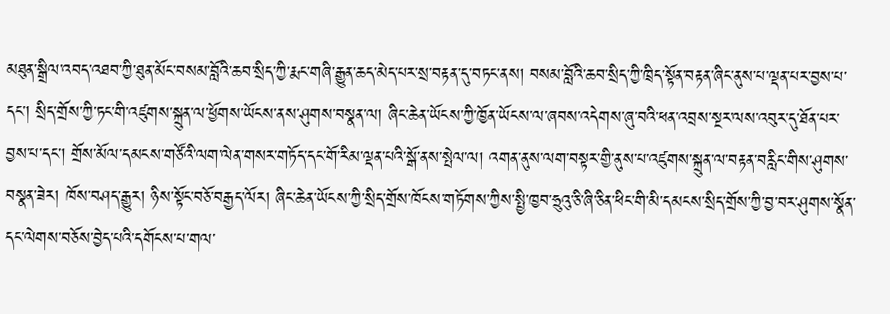མཐུན་སྒྲིལ་འབད་འཐབ་ཀྱི་ཐུན་མོང་བསམ་བློའི་ཆབ་སྲིད་ཀྱི་རྨང་གཞི་རྒྱུན་ཆད་མེད་པར་སྲ་བརྟན་དུ་བཏང་ནས། བསམ་བློའི་ཆབ་སྲིད་ཀྱི་ཁྲིད་སྟོན་བརྟན་ཞིང་ནུས་པ་ལྡན་པར་བྱས་པ་དང་། སྲིད་གྲོས་ཀྱི་ཏང་གི་འཛུགས་སྐྲུན་ལ་ཕྱོགས་ཡོངས་ནས་ཤུགས་བསྣན་ལ། ཞིང་ཆེན་ཡོངས་ཀྱི་ཁྱོན་ཡོངས་ལ་ཞབས་འདེགས་ཞུ་བའི་ཕན་འབྲས་སྔར་ལས་འབུར་དུ་ཐོན་པར་བྱས་པ་དང་། གྲོས་མོལ་དམངས་གཙོའི་ལག་ལེན་གསར་གཏོད་དང་གོ་རིམ་ལྡན་པའི་སྒོ་ནས་སྤེལ་ལ། འགན་ནུས་ལག་བསྟར་གྱི་ནུས་པ་འཛུགས་སྐྲུན་ལ་བརྟན་བརླིང་གིས་ཤུགས་བསྣན་ཟེར། ཁོས་བཤད་རྒྱུར། ཉིས་སྟོང་བཅོ་བརྒྱད་ལོར། ཞིང་ཆེན་ཡོངས་ཀྱི་སྲིད་གྲོས་ཁོངས་གཏོགས་ཀྱིས་སྤྱི་ཁྱབ་ཧྲུའུ་ཅི་ཞི་ཅིན་ཕིང་གི་མི་དམངས་སྲིད་གྲོས་ཀྱི་བྱ་བར་ཤུགས་སྣོན་དང་ལེགས་བཅོས་བྱེད་པའི་དགོངས་པ་གལ་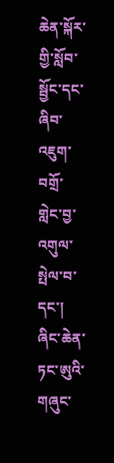ཆེན་སྐོར་གྱི་སློབ་སྦྱོང་དང་ཞིབ་འཇུག་བགྲོ་གླེང་བྱ་འགུལ་སྤེལ་བ་དང་། ཞིང་ཆེན་ཏང་ཨུའི་གཞུང་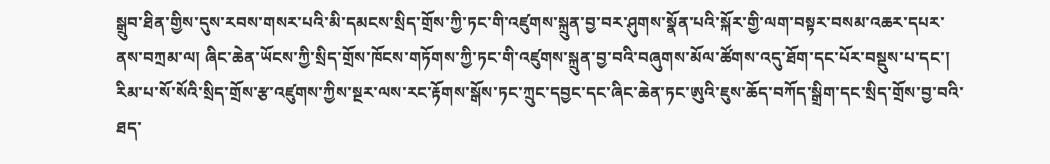སྒྲུབ་ཐིན་གྱིས་དུས་རབས་གསར་པའི་མི་དམངས་སྲིད་གྲོས་ཀྱི་ཏང་གི་འཛུགས་སྐྲུན་བྱ་བར་ཤུགས་སྣོན་པའི་སྐོར་གྱི་ལག་བསྟར་བསམ་འཆར་དཔར་ནས་བཀྲམ་ལ། ཞིང་ཆེན་ཡོངས་ཀྱི་སྲིད་གྲོས་ཁོངས་གཏོགས་ཀྱི་ཏང་གི་འཛུགས་སྐྲུན་བྱ་བའི་བཞུགས་མོལ་ཚོགས་འདུ་ཐོག་དང་པོར་བསྡུས་པ་དང་། རིམ་པ་སོ་སོའི་སྲིད་གྲོས་རྩ་འཛུགས་ཀྱིས་སྔར་ལས་རང་རྟོགས་སྒོས་ཏང་ཀྲུང་དབྱང་དང་ཞིང་ཆེན་ཏང་ཨུའི་ཇུས་ཆོད་བཀོད་སྒྲིག་དང་སྲིད་གྲོས་བྱ་བའི་ཐད་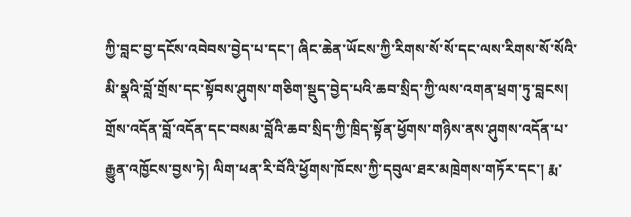ཀྱི་བླང་བྱ་དངོས་འབེབས་བྱེད་པ་དང་། ཞིང་ཆེན་ཡོངས་ཀྱི་རིགས་སོ་སོ་དང་ལས་རིགས་སོ་སོའི་མི་སྣའི་བློ་གྲོས་དང་སྟོབས་ཤུགས་གཅིག་སྡུད་བྱེད་པའི་ཆབ་སྲིད་ཀྱི་ལས་འགན་ཕྲག་ཏུ་བླངས། གྲོས་འདོན་བློ་འདོན་དང་བསམ་བློའི་ཆབ་སྲིད་ཀྱི་ཁྲིད་སྟོན་ཕྱོགས་གཉིས་ནས་ཤུགས་འདོན་པ་རྒྱུན་འཁྱོངས་བྱས་ཏེ། ལིག་ཕན་རི་བོའི་ཕྱོགས་ཁོངས་ཀྱི་དབུལ་ཐར་མཁྲེགས་གཏོར་དང་། རྨ་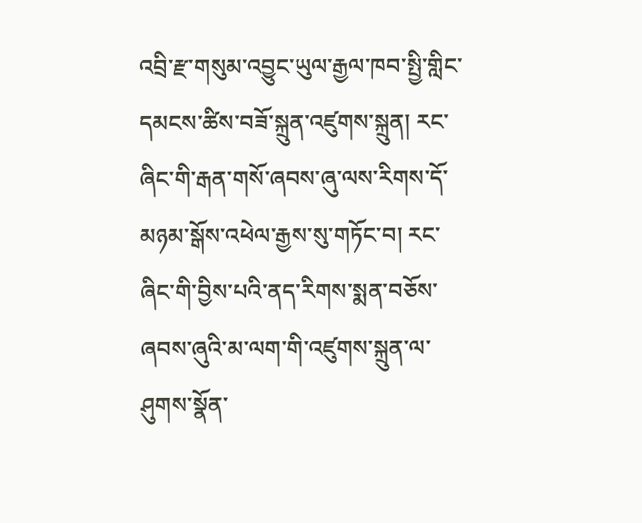འབྲི་རྫ་གསུམ་འབྱུང་ཡུལ་རྒྱལ་ཁབ་སྤྱི་གླིང་དམངས་ཚིས་བཟོ་སྐྲུན་འཛུགས་སྐྲུན། རང་ཞིང་གི་རྒན་གསོ་ཞབས་ཞུ་ལས་རིགས་དོ་མཉམ་སྒོས་འཕེལ་རྒྱས་སུ་གཏོང་བ། རང་ཞིང་གི་བྱིས་པའི་ནད་རིགས་སྨན་བཅོས་ཞབས་ཞུའི་མ་ལག་གི་འཛུགས་སྐྲུན་ལ་ཤུགས་སྣོན་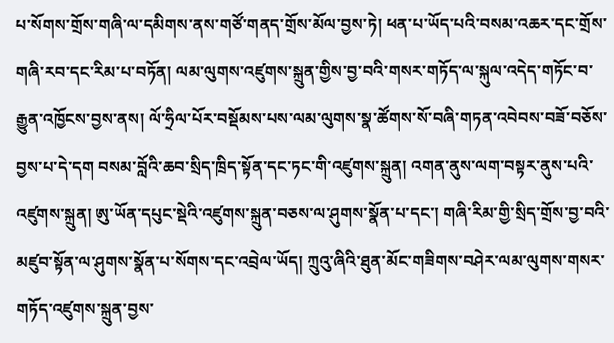པ་སོགས་གྲོས་གཞི་ལ་དམིགས་ནས་གཙོ་གནད་གྲོས་མོལ་བྱས་ཏེ། ཕན་པ་ཡོད་པའི་བསམ་འཆར་དང་གྲོས་གཞི་རབ་དང་རིམ་པ་བཏོན། ལམ་ལུགས་འཛུགས་སྐྲུན་གྱིས་བྱ་བའི་གསར་གཏོད་ལ་སྐུལ་འདེད་གཏོང་བ་རྒྱུན་འཁྱོངས་བྱས་ནས། ལོ་ཧྲིལ་པོར་བསྡོམས་པས་ལམ་ལུགས་སྣ་ཚོགས་སོ་བཞི་གཏན་འབེབས་བཟོ་བཅོས་བྱས་པ་དེ་དག བསམ་བློའི་ཆབ་སྲིད་ཁྲིད་སྟོན་དང་ཏང་གི་འཛུགས་སྐྲུན། འགན་ནུས་ལག་བསྟར་ནུས་པའི་འཛུགས་སྐྲུན། ཨུ་ཡོན་དཔུང་སྡེའི་འཛུགས་སྐྲུན་བཅས་ལ་ཤུགས་སྣོན་པ་དང་། གཞི་རིམ་གྱི་སྲིད་གྲོས་བྱ་བའི་མཛུབ་སྟོན་ལ་ཤུགས་སྣོན་པ་སོགས་དང་འབྲེལ་ཡོད། ཀྲུའུ་ཞིའི་ཐུན་མོང་གཟིགས་བཤེར་ལམ་ལུགས་གསར་གཏོད་འཛུགས་སྐྲུན་བྱས་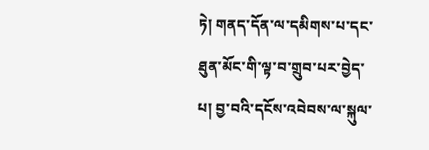ཏེ། གནད་དོན་ལ་དམིགས་པ་དང་ཐུན་མོང་གི་ལྟ་བ་གྲུབ་པར་བྱེད་པ། བྱ་བའི་དངོས་འབེབས་ལ་སྐུལ་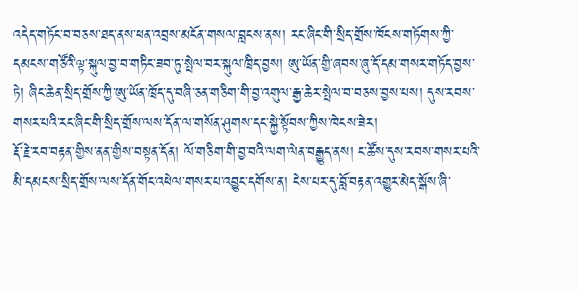འདེད་གཏོང་བ་བཅས་ཐད་ནས་ཕན་འབྲས་མངོན་གསལ་བླངས་ནས། རང་ཞིང་གི་སྲིད་གྲོས་ཁོངས་གཏོགས་ཀྱི་དམངས་གཙོའི་ལྟ་སྐུལ་བྱ་བ་གཏིང་ཟབ་ཏུ་སྤེལ་བར་སྐུལ་ཁྲིད་བྱས། ཨུ་ཡོན་གྱི་ཞབས་ཞུ་དོ་དམ་གསར་གཏོད་བྱས་ཏེ། ཞིང་ཆེན་སྲིད་གྲོས་ཀྱི་ཨུ་ཡོན་ཁྲོད་དུ་བཞི་ཅན་གཅིག་གི་བྱ་འགུལ་རྒྱ་ཆེར་སྤེལ་བ་བཅས་བྱས་པས། དུས་རབས་གསར་པའི་རང་ཞིང་གི་སྲིད་གྲོས་ལས་དོན་ལ་གསོན་ཤུགས་དང་སྐྱེ་སྟོབས་ཀྱིས་ཁེངས་ཟེར།
རྡོ་རྗེ་རབ་བརྟན་གྱིས་ནན་གྱིས་བསྟན་དོན། ལོ་གཅིག་གི་བྱ་བའི་ལག་ལེན་བརྒྱུད་ནས། ང་ཚོས་དུས་རབས་གསར་པའི་མི་དམངས་སྲིད་གྲོས་ལས་དོན་གོང་འཕེལ་གསར་པ་འབྱུང་དགོས་ན། ངེས་པར་དུ་བློ་བརྟན་འགྱུར་མེད་སྒོས་ཞི་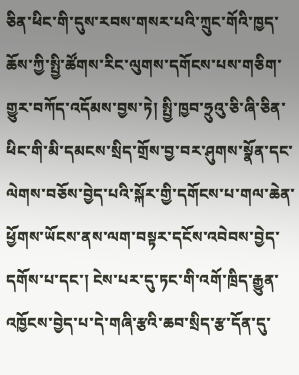ཅིན་ཕིང་གི་དུས་རབས་གསར་པའི་ཀྲུང་གོའི་ཁྱད་ཆོས་ཀྱི་སྤྱི་ཚོགས་རིང་ལུགས་དགོངས་པས་གཅིག་གྱུར་བཀོད་འདོམས་བྱས་ཏེ། སྤྱི་ཁྱབ་ཧྲུའུ་ཅི་ཞི་ཅིན་ཕིང་གི་མི་དམངས་སྲིད་གྲོས་བྱ་བར་ཤུགས་སྣོན་དང་ལེགས་བཅོས་བྱེད་པའི་སྐོར་གྱི་དགོངས་པ་གལ་ཆེན་ཕྱོགས་ཡོངས་ནས་ལག་བསྟར་དངོས་འབེབས་བྱེད་དགོས་པ་དང་། ངེས་པར་དུ་ཏང་གི་འགོ་ཁྲིད་རྒྱུན་འཁྱོངས་བྱེད་པ་དེ་གཞི་རྩའི་ཆབ་སྲིད་རྩ་དོན་དུ་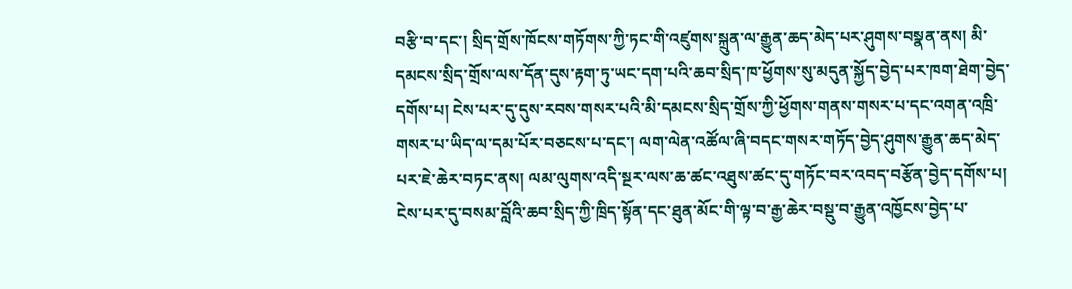བརྩི་བ་དང་། སྲིད་གྲོས་ཁོངས་གཏོགས་ཀྱི་ཏང་གི་འཛུགས་སྐྲུན་ལ་རྒྱུན་ཆད་མེད་པར་ཤུགས་བསྣན་ནས། མི་དམངས་སྲིད་གྲོས་ལས་དོན་དུས་རྟག་ཏུ་ཡང་དག་པའི་ཆབ་སྲིད་ཁ་ཕྱོགས་སུ་མདུན་སྐྱོད་བྱེད་པར་ཁག་ཐེག་བྱེད་དགོས་པ། ངེས་པར་དུ་དུས་རབས་གསར་པའི་མི་དམངས་སྲིད་གྲོས་ཀྱི་ཕྱོགས་གནས་གསར་པ་དང་འགན་འཁྲི་གསར་པ་ཡིད་ལ་དམ་པོར་བཅངས་པ་དང་། ལག་ལེན་འཚོལ་ཞི་བདང་གསར་གཏོད་བྱེད་ཤུགས་རྒྱུན་ཆད་མེད་པར་ཇེ་ཆེར་བཏང་ནས། ལམ་ལུགས་འདི་སྔར་ལས་ཆ་ཚང་འཐུས་ཚང་དུ་གཏོང་བར་འབད་བརྩོན་བྱེད་དགོས་པ། ངེས་པར་དུ་བསམ་བློའི་ཆབ་སྲིད་ཀྱི་ཁྲིད་སྟོན་དང་ཐུན་མོང་གི་ལྟ་བ་རྒྱ་ཆེར་བསྡུ་བ་རྒྱུན་འཁྱོངས་བྱེད་པ་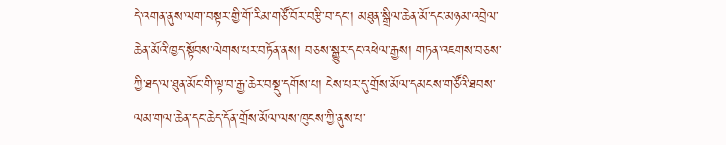དེ་འགན་ནུས་ལག་བསྟར་གྱི་གོ་རིམ་གཙོ་བོར་བརྩི་བ་དང་། མཐུན་སྒྲིལ་ཆེན་མོ་དང་མཉམ་འབྲེལ་ཆེན་མོའི་ཁྱད་སྟོབས་ལེགས་པར་བཏོན་ནས། བཅས་སྒྱུར་དང་འཕེལ་རྒྱས། གཏན་འཇགས་བཅས་ཀྱི་ཐད་ལ་ཐུན་མོང་གི་ལྟ་བ་རྒྱ་ཆེར་བསྡུ་དགོས་པ། ངེས་པར་དུ་གྲོས་མོལ་དམངས་གཙོའི་ཐབས་ལམ་གལ་ཆེན་དང་ཆེད་དོན་གྲོས་མོལ་ལས་ཁུངས་ཀྱི་ནུས་པ་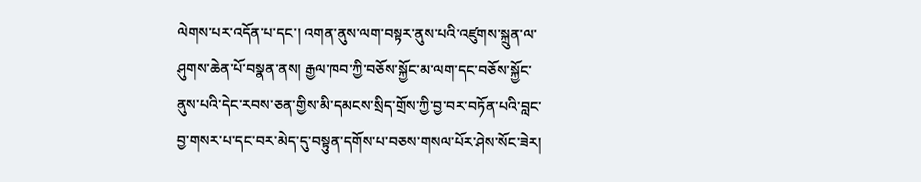ལེགས་པར་འདོན་པ་དང་། འགན་ནུས་ལག་བསྟར་ནུས་པའི་འཛུགས་སྐྲུན་ལ་ཤུགས་ཆེན་པོ་བསྣན་ནས། རྒྱལ་ཁབ་ཀྱི་བཅོས་སྐྱོང་མ་ལག་དང་བཅོས་སྐྱོང་ནུས་པའི་དེང་རབས་ཅན་གྱིས་མི་དམངས་སྲིད་གྲོས་ཀྱི་བྱ་བར་བཏོན་པའི་བླང་བྱ་གསར་པ་དང་བར་མེད་དུ་བསྟུན་དགོས་པ་བཅས་གསལ་པོར་ཤེས་སོང་ཟེར།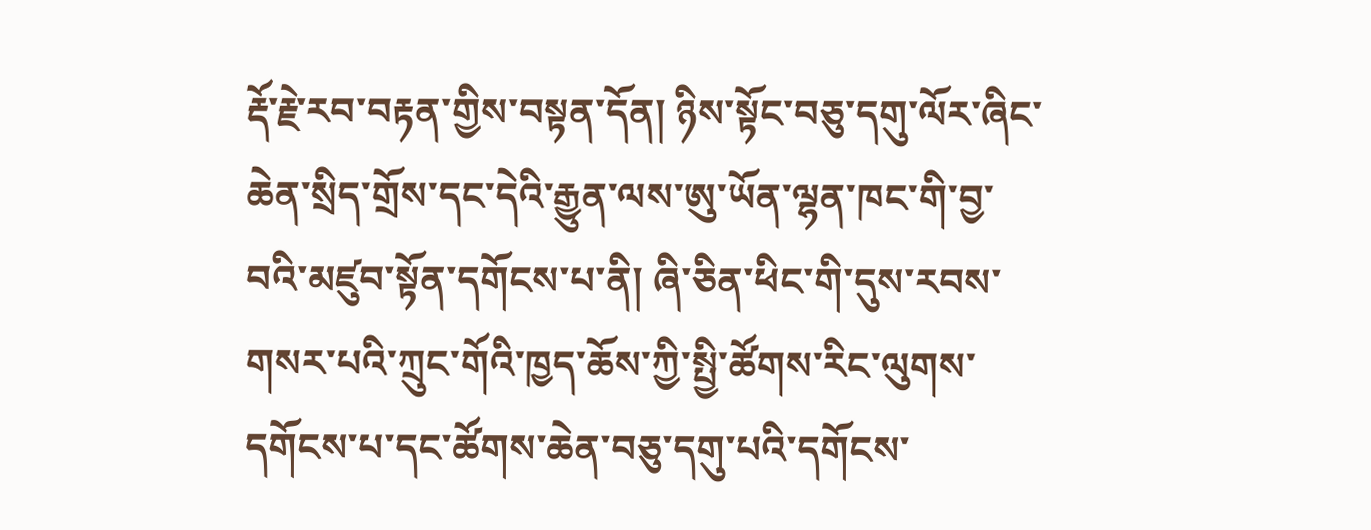རྡོ་རྗེ་རབ་བརྟན་གྱིས་བསྟན་དོན། ཉིས་སྟོང་བཅུ་དགུ་ལོར་ཞིང་ཆེན་སྲིད་གྲོས་དང་དེའི་རྒྱུན་ལས་ཨུ་ཡོན་ལྷན་ཁང་གི་བྱ་བའི་མཛུབ་སྟོན་དགོངས་པ་ནི། ཞི་ཅིན་ཕིང་གི་དུས་རབས་གསར་པའི་ཀྲུང་གོའི་ཁྱད་ཆོས་ཀྱི་སྤྱི་ཚོགས་རིང་ལུགས་དགོངས་པ་དང་ཚོགས་ཆེན་བཅུ་དགུ་པའི་དགོངས་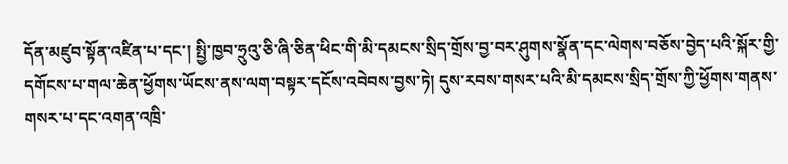དོན་མཛུབ་སྟོན་འཛིན་པ་དང་། སྤྱི་ཁྱབ་ཧྲུའུ་ཅི་ཞི་ཅིན་ཕིང་གི་མི་དམངས་སྲིད་གྲོས་བྱ་བར་ཤུགས་སྣོན་དང་ལེགས་བཅོས་བྱེད་པའི་སྐོར་གྱི་དགོངས་པ་གལ་ཆེན་ཕྱོགས་ཡོངས་ནས་ལག་བསྟར་དངོས་འབེབས་བྱས་ཏེ། དུས་རབས་གསར་པའི་མི་དམངས་སྲིད་གྲོས་ཀྱི་ཕྱོགས་གནས་གསར་པ་དང་འགན་འཁྲི་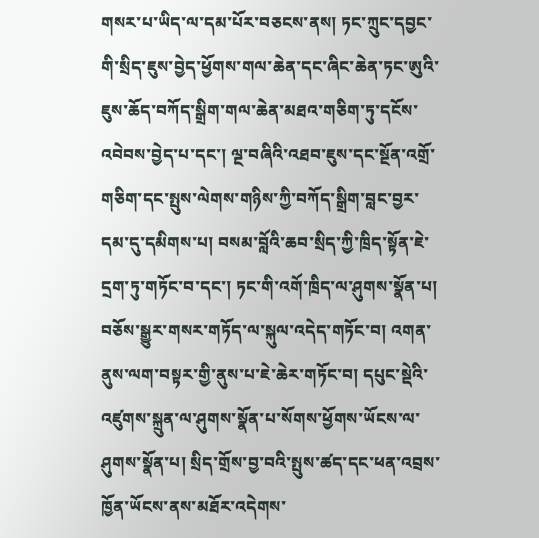གསར་པ་ཡིད་ལ་དམ་པོར་བཅངས་ནས། ཏང་ཀྲུང་དབྱང་གི་སྲིད་ཇུས་བྱེད་ཕྱོགས་གལ་ཆེན་དང་ཞིང་ཆེན་ཏང་ཨུའི་ཇུས་ཆོད་བཀོད་སྒྲིག་གལ་ཆེན་མཐའ་གཅིག་ཏུ་དངོས་འབེབས་བྱེད་པ་དང་། ལྔ་བཞིའི་འཐབ་ཇུས་དང་སྔོན་འགྲོ་གཅིག་དང་སྤུས་ལེགས་གཉིས་ཀྱི་བཀོད་སྒྲིག་བླང་བྱར་དམ་དུ་དམིགས་པ། བསམ་བློའི་ཆབ་སྲིད་ཀྱི་ཁྲིད་སྟོན་ཇེ་དྲག་ཏུ་གཏོང་བ་དང་། ཏང་གི་འགོ་ཁྲིད་ལ་ཤུགས་སྣོན་པ། བཅོས་སྒྱུར་གསར་གཏོད་ལ་སྐུལ་འདེད་གཏོང་བ། འགན་ནུས་ལག་བསྟར་གྱི་ནུས་པ་ཇེ་ཆེར་གཏོང་བ། དཔུང་སྡེའི་འཛུགས་སྐྲུན་ལ་ཤུགས་སྣོན་པ་སོགས་ཕྱོགས་ཡོངས་ལ་ཤུགས་སྣོན་པ། སྲིད་གྲོས་བྱ་བའི་སྤུས་ཚད་དང་ཕན་འབྲས་ཁྱོན་ཡོངས་ནས་མཐོར་འདེགས་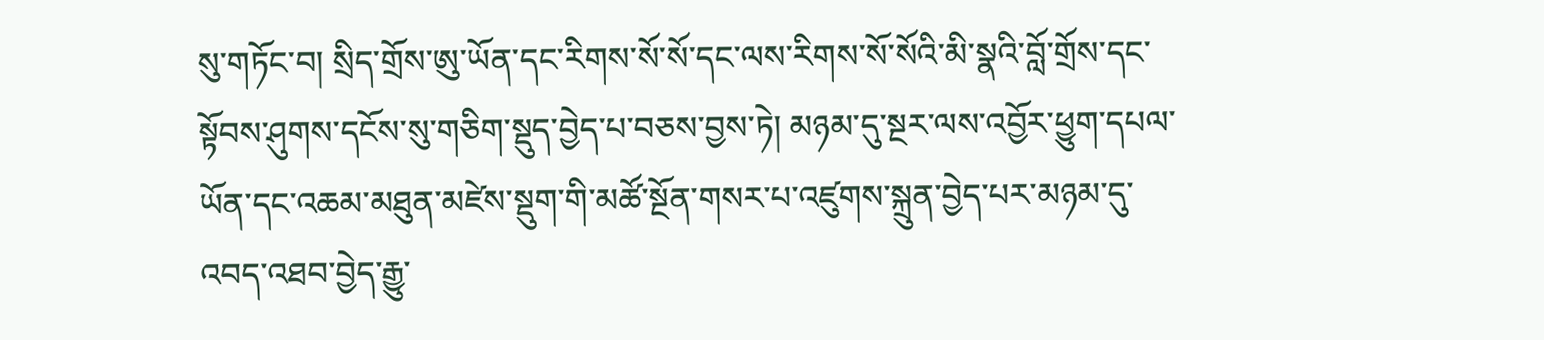སུ་གཏོང་བ། སྲིད་གྲོས་ཨུ་ཡོན་དང་རིགས་སོ་སོ་དང་ལས་རིགས་སོ་སོའི་མི་སྣའི་བློ་གྲོས་དང་སྟོབས་ཤུགས་དངོས་སུ་གཅིག་སྡུད་བྱེད་པ་བཅས་བྱས་ཏེ། མཉམ་དུ་སྔར་ལས་འབྱོར་ཕྱུག་དཔལ་ཡོན་དང་འཆམ་མཐུན་མཛེས་སྡུག་གི་མཚོ་སྔོན་གསར་པ་འཛུགས་སྐྲུན་བྱེད་པར་མཉམ་དུ་འབད་འཐབ་བྱེད་རྒྱུ་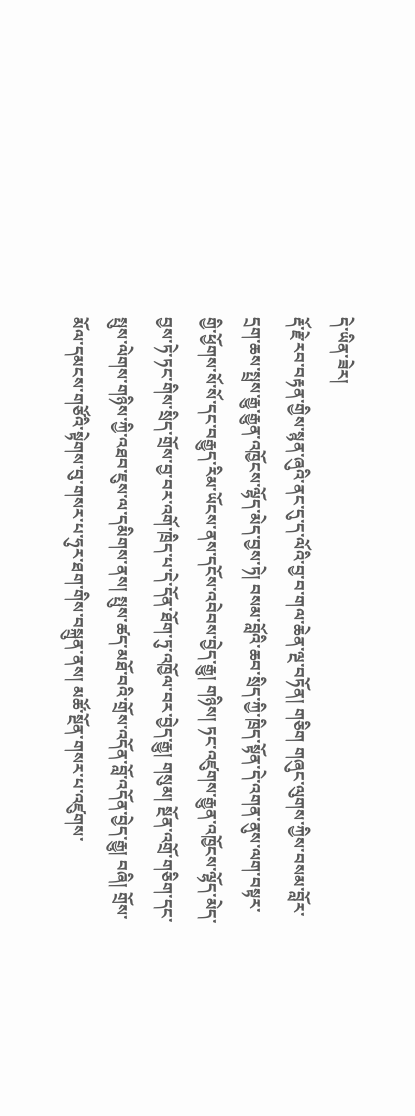དེ་ཡིན་ཟེར།
རྡོ་རྗེ་རབ་བརྟན་གྱིས་སྙན་ཞུའི་ནང་དུ་ད་ལོའི་བྱ་བ་གལ་ཆེན་ལྔ་བཏོན། གཅིག གཞུང་ལུགས་ཀྱིས་བསམ་བློར་དྲག་ཆས་སྤྲས་རྒྱུ་རྒྱུན་འཁྱོངས་ལྷོད་མེད་བྱས་ཏེ། བསམ་བློའི་ཆབ་སྲིད་ཀྱི་ཁྲིད་སྟོན་དེ་འགན་ནུས་ལག་བསྟར་གྱི་ཕྱོགས་སོ་སོ་དང་བརྒྱུད་རིམ་ཡོངས་ནས་དངོས་འབེབས་བྱེད་རྒྱུ། གཉིས། ཏང་འཛུགས་རྒྱུན་འཁྱོངས་ལྷོད་མེད་བྱས་ཏེ་ཏང་གིས་སྲིད་གྲོས་བྱ་བར་འགོ་ཁྲིད་པ་དེ་དོན་ཐོག་ཏུ་འཁྱོལ་བར་བྱེད་རྒྱུ། གསུམ། སྔོན་འགྲོ་གཅིག་དང་སྤུས་ལེགས་གཉིས་ཀྱི་འཐབ་ཇུས་ལ་དམིགས་ནས། སྤུས་ཚད་མཐོ་བའི་གྲོས་འདོན་བློ་འདོན་བྱེད་རྒྱུ། བཞི། གྲོས་མོལ་དམངས་གཙོའི་སྟེགས་བུ་གསར་པ་ཧུར་ཐག་གིས་བསྐྲུན་ནས། མཚོ་སྔོན་གསར་པ་འཛུགས་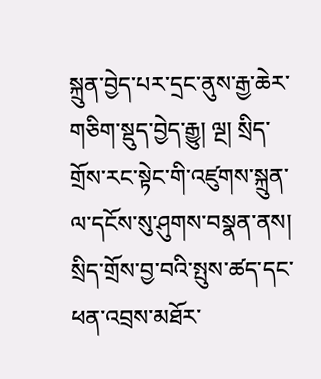སྐྲུན་བྱེད་པར་དྲང་ནུས་རྒྱ་ཆེར་གཅིག་སྡུད་བྱེད་རྒྱུ། ལྔ། སྲིད་གྲོས་རང་སྟེང་གི་འཛུགས་སྐྲུན་ལ་དངོས་སུ་ཤུགས་བསྣན་ནས། སྲིད་གྲོས་བྱ་བའི་སྤུས་ཚད་དང་ཕན་འབྲས་མཐོར་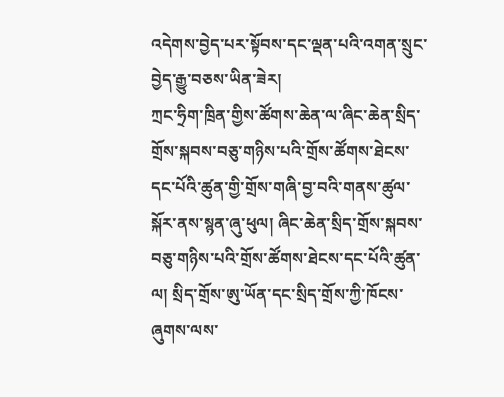འདེགས་བྱེད་པར་སྟོབས་དང་ལྡན་པའི་འགན་སྲུང་བྱེད་རྒྱུ་བཅས་ཡིན་ཟེར།
ཀྲང་ཧྲིག་ཁྲིན་གྱིས་ཚོགས་ཆེན་ལ་ཞིང་ཆེན་སྲིད་གྲོས་སྐབས་བཅུ་གཉིས་པའི་གྲོས་ཚོགས་ཐེངས་དང་པོའི་ཚུན་གྱི་གྲོས་གཞི་བྱ་བའི་གནས་ཚུལ་སྐོར་ནས་སྙན་ཞུ་ཕུལ། ཞིང་ཆེན་སྲིད་གྲོས་སྐབས་བཅུ་གཉིས་པའི་གྲོས་ཚོགས་ཐེངས་དང་པོའི་ཚུན་ལ། སྲིད་གྲོས་ཨུ་ཡོན་དང་སྲིད་གྲོས་ཀྱི་ཁོངས་ཞུགས་ལས་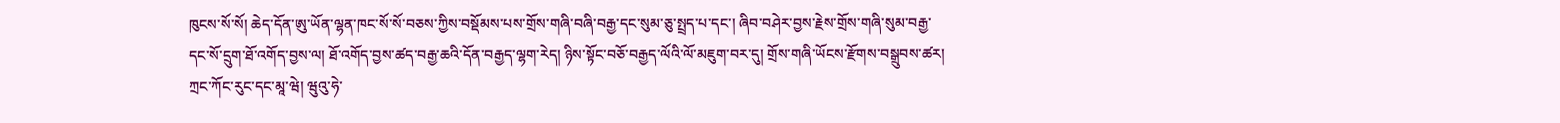ཁུངས་སོ་སོ། ཆེད་དོན་ཨུ་ཡོན་ལྷན་ཁང་སོ་སོ་བཅས་ཀྱིས་བསྡོམས་པས་གྲོས་གཞི་བཞི་བརྒྱ་དང་སུམ་ཅུ་སྤྲད་པ་དང་། ཞིབ་བཤེར་བྱས་རྗེས་གྲོས་གཞི་སུམ་བརྒྱ་དང་སོ་དྲུག་ཐོ་འགོད་བྱས་ལ། ཐོ་འགོད་བྱས་ཚད་བརྒྱ་ཆའི་དོན་བརྒྱད་ལྷག་རེད། ཉིས་སྟོང་བཅོ་བརྒྱད་ལོའི་ལོ་མཇུག་བར་དུ། གྲོས་གཞི་ཡོངས་རྫོགས་བསྒྲུབས་ཚར།
ཀྲང་ཀོང་རུང་དང་མཱ་ཝེ། ཝུའུ་ཧེ་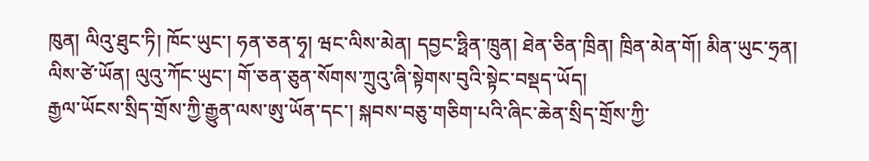ཁུན། ལིའུ་ཐུང་ཏི། ཁོང་ཡུང་། ཧན་ཅན་ཧྭ། ཝང་ལིས་མེན། དབྱང་ཧྥིན་ཁྲུན། ཐེན་ཅིན་ཁྲིན། ཁྲིན་མེན་གོ། མིན་ཡུང་ཧྲན། ལིས་ཙེ་ཡོན། ལུའུ་ཀོང་ཡུང་། གོ་ཅན་ཅུན་སོགས་ཀྲུའུ་ཞི་སྟེགས་བུའི་སྟེང་བསྡད་ཡོད།
རྒྱལ་ཡོངས་སྲིད་གྲོས་ཀྱི་རྒྱུན་ལས་ཨུ་ཡོན་དང་། སྐབས་བཅུ་གཅིག་པའི་ཞིང་ཆེན་སྲིད་གྲོས་ཀྱི་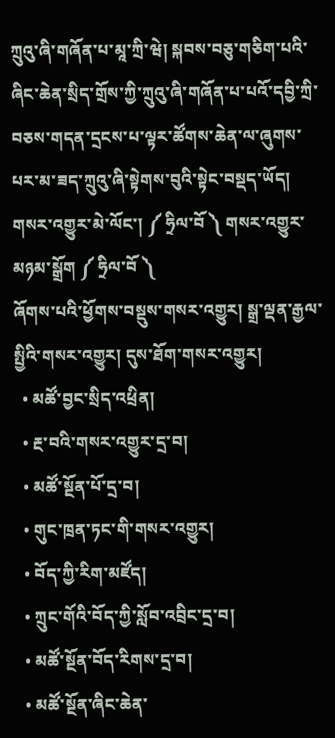ཀྲུའུ་ཞི་གཞོན་པ་མཱ་ཀྲི་ཝེ། སྐབས་བཅུ་གཅིག་པའི་ཞིང་ཆེན་སྲིད་གྲོས་ཀྱི་ཀྲུའུ་ཞི་གཞོན་པ་པའོ་དབྱི་ཀྲི་བཅས་གདན་དྲངས་པ་ལྟར་ཚོགས་ཆེན་ལ་ཞུགས་པར་མ་ཟད་ཀྲུའུ་ཞི་སྟེགས་བུའི་སྟེང་བསྡད་ཡོད།
གསར་འགྱུར་མེ་ལོང་། ༼ ཧྲིལ་བོ ༽ གསར་འགྱུར་མཉམ་སྒྲོག ༼ ཧྲིལ་བོ ༽
ཞོགས་པའི་ཕྱོགས་བསྡུས་གསར་འགྱུར། སྒྲ་ལྡན་རྒྱལ་སྤྱིའི་གསར་འགྱུར། དུས་ཐོག་གསར་འགྱུར།
  • མཚོ་བྱང་སྲིད་འཕྲིན།
  • རྔ་བའི་གསར་འགྱུར་དྲ་བ།
  • མཚོ་སྔོན་པོ་དྲ་བ།
  • གུང་ཁྲན་ཏང་གི་གསར་འགྱུར།
  • བོད་ཀྱི་རིག་མཛོད།
  • ཀྲུང་གོའི་བོད་ཀྱི་སློབ་འབྲིང་དྲ་བ།
  • མཚོ་སྔོན་བོད་རིགས་དྲ་བ།
  • མཚོ་སྔོན་ཞིང་ཆེན་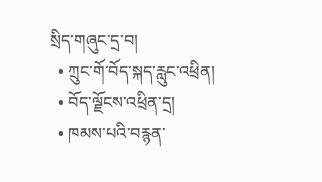སྲིད་གཞུང་དྲ་བ།
  • ཀྲུང་གོ་བོད་སྐད་རླུང་འཕྲིན།
  • བོད་ལྗོངས་འཕྲིན་དྲ།
  • ཁམས་པའི་བརྙན་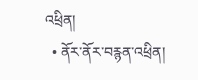འཕྲིན།
  • ནོར་ནོར་བརྙན་འཕྲིན།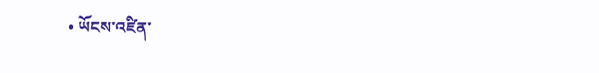• ཡོངས་འཛིན་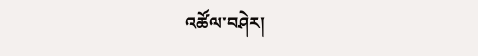འཚོལ་བཤེར།